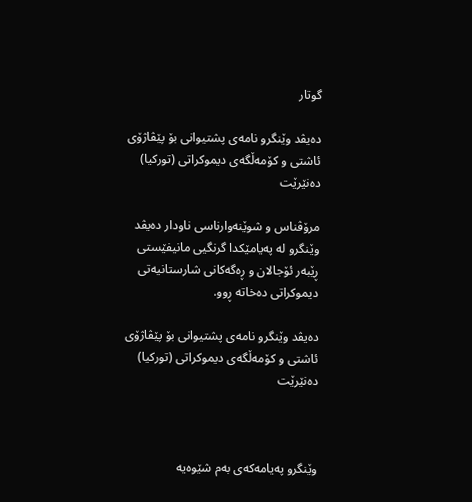گوتار

دەیڤد وێنگرو نامەی پشتیوانی بۆ پێڤاژۆی ئاشتی و کۆمەڵگەی دیموکراتی (تورکیا) دەنێرێت

مرۆڤناس و شوێنەوارناسی ناودار دەیڤد وێنگرو لە پەیامێکدا گرنگیی مانیفێستی ڕێبەر ئۆجالان و ڕەگەکانی شارستانیەتی دیموکراتی دەخاتە ڕوو.

دەیڤد وێنگرو نامەی پشتیوانی بۆ پێڤاژۆی ئاشتی و کۆمەڵگەی دیموکراتی (تورکیا) دەنێرێت



وێنگرو پەیامەکەی بەم شێوەیە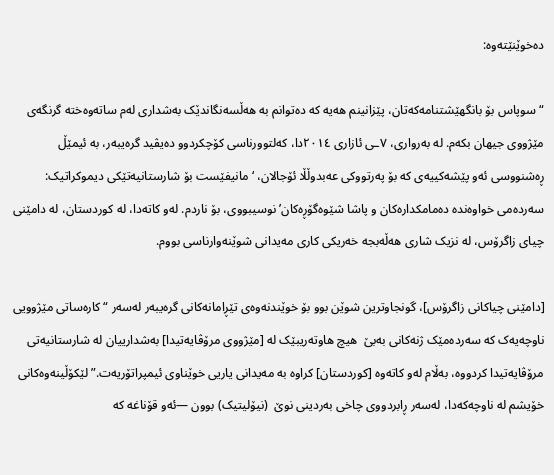دەخوێنێتەوە:

“سوپاس بۆ بانگهێشتنامەکەتان، پێزانینم هەیە کە دەتوانم بە هەڵسەنگاندێک بەشداری لەم ساتەوەختە گرنگەی مێژووی جیهان بکەم. لە بەرواری، ٧ـی ئازاری ٢٠١٤دا، کەلتوورناسی کۆچکردوو دەیڤید گرەیبەر، بە ئیمێڵ ڕەشنووسی ئەو پێشەکییەی کە بۆ پەرتووکی عەبدوڵڵا ئۆجالان، ‘مانیفێست بۆ شارستانیەتێکی دیموکراتیک: سەردەمی خواوەندە دەمامکدارەکان و پاشا شێوەگۆڕەکان’ نوسیبووی، بۆ ناردم. لەو کاتەدا، لە کوردستان، لە دامێنی چیای زاگرۆس، لە نزیک شاری هەڵەبجە خەریکی کاری مەیدانی شوێنەوارناسی بووم.

[دامێنی چیاکانی زاگرۆس]، گونجاوترین شوێن بوو بۆ خوێندنەوەی تێڕامانەکانی گرەیبەر لەسەر “کارەساتی مێژوویی ناوچەیەک کە سەردەمێک ژنەکانی بەبێ  هیچ هاوتەریبێک لە [مێژووی مرۆڤایەتیدا] بەشدارییان لە شارستانیەتی مرۆڤایەتیدا کردووە، بەڵام لەو کاتەوە [کوردستان] کراوە بە مەیدانی یاریی خوێناوی ئیمپراتۆریەت.” لێکۆڵینەوەکانی خۆیشم لە ناوچەکەدا، لەسەر ڕابردووی چاخی بەردینی نوێ  (نیۆلیتیک) بوون —ئەو قۆناغە کە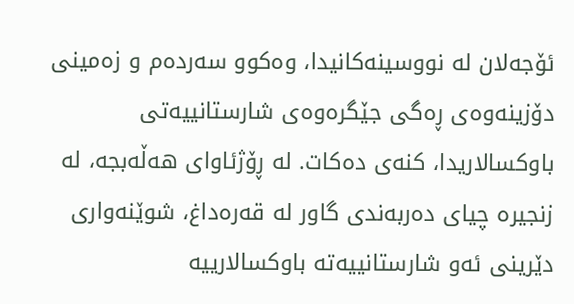ئۆجەلان لە نووسینەکانیدا، وەکوو سەردەم و زەمینی دۆزینەوەی ڕەگی جێگرەوەی شارستانییەتی باوکسالاریدا، کنەی دەکات. لە ڕۆژئاوای هەڵەبجە، لە زنجیرە چیای دەربەندی گاور لە قەرەداغ، شوێنەواری دێرینی ئەو شارستانییەتە باوکسالارییە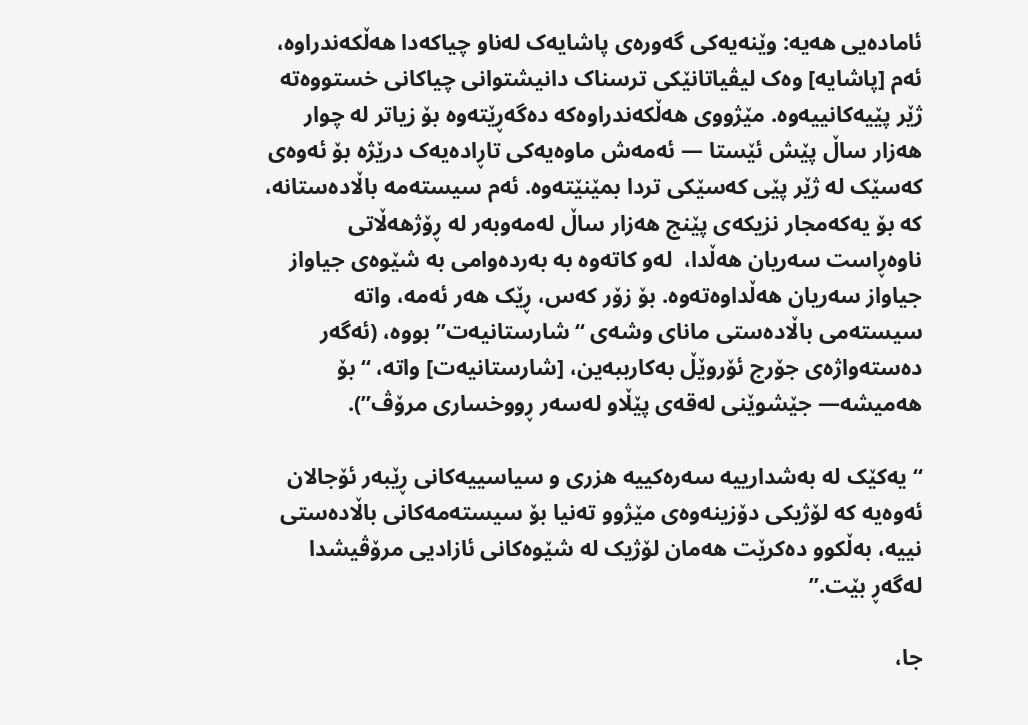ئامادەیی هەیە: وێنەیەکی گەورەی پاشایەک لەناو چیاکەدا هەڵکەندراوە، ئەم [پاشایە] وەک لیڤیاتانێکی ترسناک دانیشتوانی چیاکانی خستووەتە ژێر پێیەکانییەوە. مێژووی هەڵکەندراوەکە دەگەڕێتەوە بۆ زیاتر لە چوار هەزار ساڵ پێش ئێستا — ئەمەش ماوەیەکی تاڕادەیەک درێژە بۆ ئەوەی کەسێک لە ژێر پێی کەسێکی تردا بمێنێتەوە. ئەم سیستەمە باڵادەستانە، کە بۆ یەکەمجار نزیکەی پێنج هەزار ساڵ لەمەوبەر لە ڕۆژهەڵاتی ناوەڕاست سەریان هەڵدا،  لەو کاتەوە بە بەردەوامی بە شێوەی جیاواز جیاواز سەریان هەڵداوەتەوە. بۆ زۆر کەس، ڕێک هەر ئەمە، واتە سیستەمی باڵادەستی مانای وشەی “شارستانیەت” بووە، (ئەگەر دەستەواژەی جۆرج ئۆروێڵ بەکارببەین، [شارستانیەت] واتە، “بۆ هەمیشە— جێشوێنی لەقەی پێڵاو لەسەر ڕووخساری مرۆڤ”).

“یەکێک لە بەشدارییە سەرەکییە هزری و سیاسییەکانی ڕێبەر ئۆجالان ئەوەیە کە لۆژیکی دۆزینەوەی مێژوو تەنیا بۆ سیستەمەکانی باڵادەستی نییە، بەڵکوو دەکرێت هەمان لۆژیک لە شێوەکانی ئازادیی مرۆڤیشدا لەگەڕ بێت.”

جا،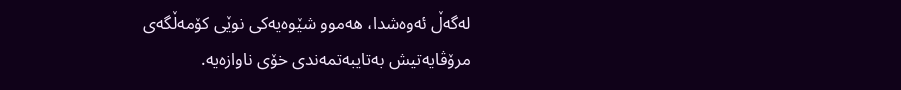لەگەڵ ئەوەشدا، هەموو شێوەیەکی نوێی کۆمەڵگەی مرۆڤایەتیش بەتایبەتمەندی خۆی ناوازەیە.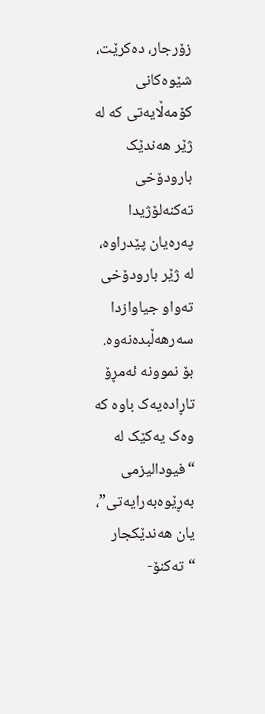زۆرجار، دەکرێت، شێوەکانی کۆمەڵایەتی کە لە ژێر هەندێک بارودۆخی تەکنەلۆژیدا پەرەیان پێدراوە، لە ژێر بارودۆخی تەواو جیاوازدا سەرهەڵبدەنەوە. بۆ نموونە ئەمڕۆ تاڕادەیەک باوە کە وەک یەکێک لە “فیودالیزمی بەڕێوەبەرایەتی”، یان هەندێکجار “تەکنۆ-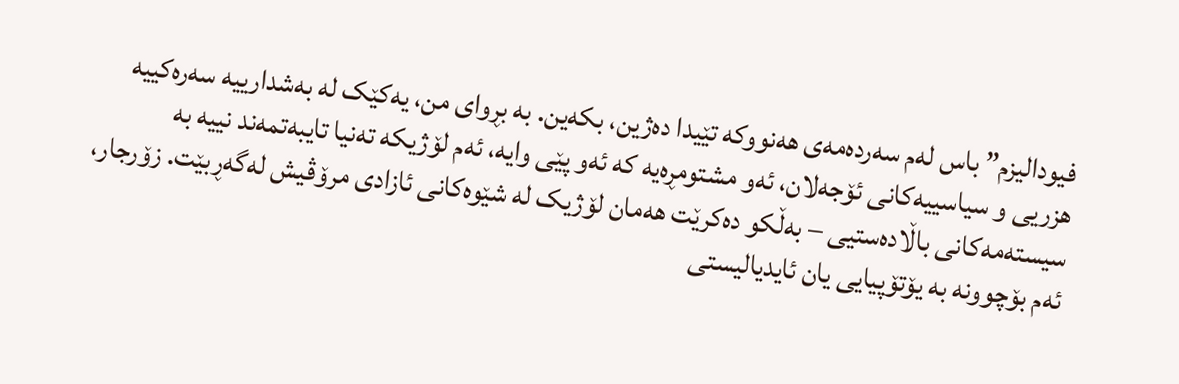فیودالیزم” باس لەم سەردەمەی هەنووکە تێیدا دەژین، بکەین. بە بڕوای من، یەکێک لە بەشدارییە سەرەکییە هزریی و سیاسییەکانی ئۆجەلان، ئەو مشتومڕەیە کە ئەو پێی وایە، ئەم لۆژیکە تەنیا تایبەتمەند نییە بە سیستەمەکانی باڵادەستیی – بەڵکو دەکرێت هەمان لۆژیک لە شێوەکانی ئازادی مرۆڤیش لەگەڕبێت. زۆرجار، ئەم بۆچوونە بە یۆتۆپیایی یان ئایدیالیستی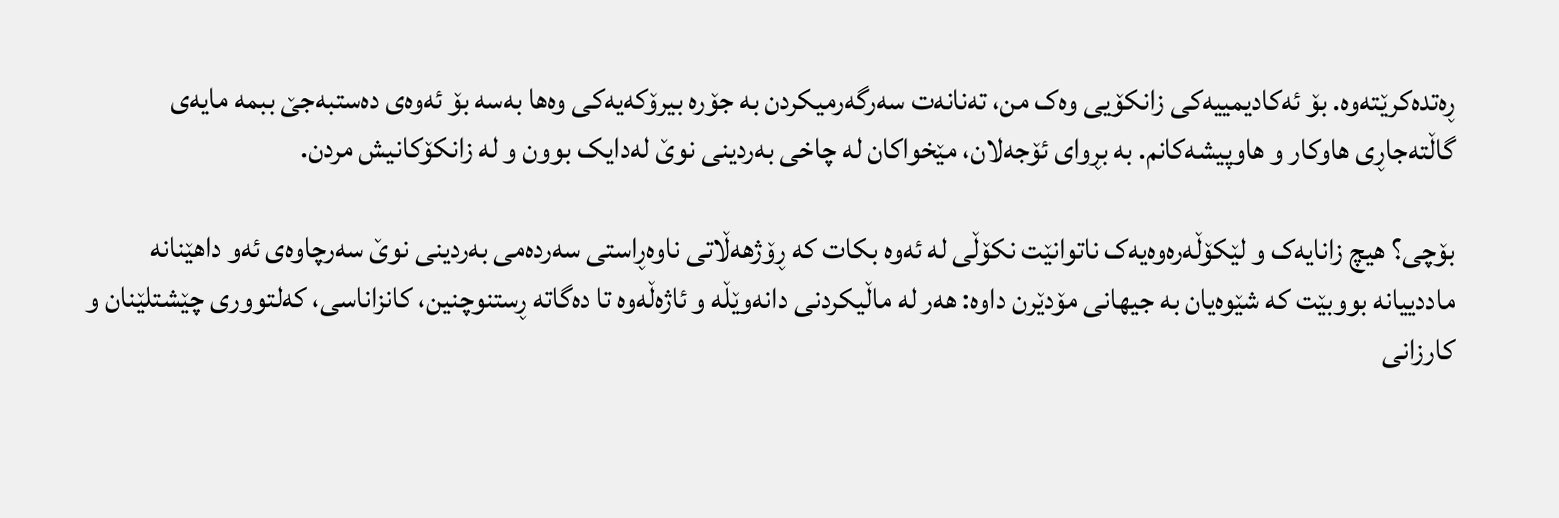ڕەتدەکرێتەوە. بۆ ئەکادیمییەکی زانکۆیی وەک من، تەنانەت سەرگەرمیکردن بە جۆرە بیرۆکەیەکی وەها بەسە بۆ ئەوەی دەستبەجێ ببمە مایەی گاڵتەجاڕی هاوکار و هاوپیشەکانم. بە بڕوای ئۆجەلان، مێخواکان لە چاخی بەردینی نوێ لەدایک بوون و لە زانکۆکانیش مردن.

بۆچی؟ هیچ زانایەک و لێکۆڵەرەوەیەک ناتوانێت نکۆڵی لە ئەوە بکات کە ڕۆژهەڵاتی ناوەڕاستی سەردەمی بەردینی نوێ سەرچاوەی ئەو داهێنانە ماددییانە بووبێت کە شێوەیان بە جیهانی مۆدێرن داوە: هەر لە ماڵیکردنی دانەوێڵە و ئاژەڵەوە تا دەگاتە ڕستنوچنین، کانزاناسی، کەلتووری چێشتلێنان و کارزانی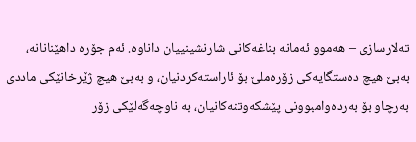تەلارسازی – هەموو ئەمانە بناغەکانی شارنشینییان داناوە. ئەم جۆرە داهێنانانە، بەبێ هیچ دەستگایەکی زۆرەملێ بۆ ئاراستەکردنیان، و بەبێ هیچ ژێرخانێکی ماددی بەرچاو بۆ بەردەوامبوونی پێشکەوتنەکانیان، بە ناوچەگەلێکی زۆر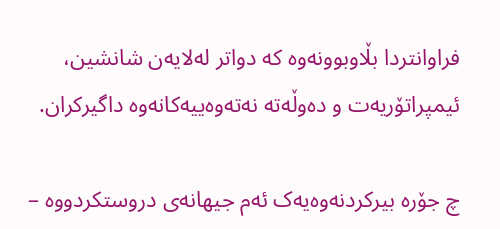فراوانتردا بڵاوبوونەوە کە دواتر لەلایەن شانشین، ئیمپراتۆریەت و دەوڵەتە نەتەوەییەکانەوە داگیرکران.

چ جۆرە بیرکردنەوەیەک ئەم جیهانەی دروستکردووە –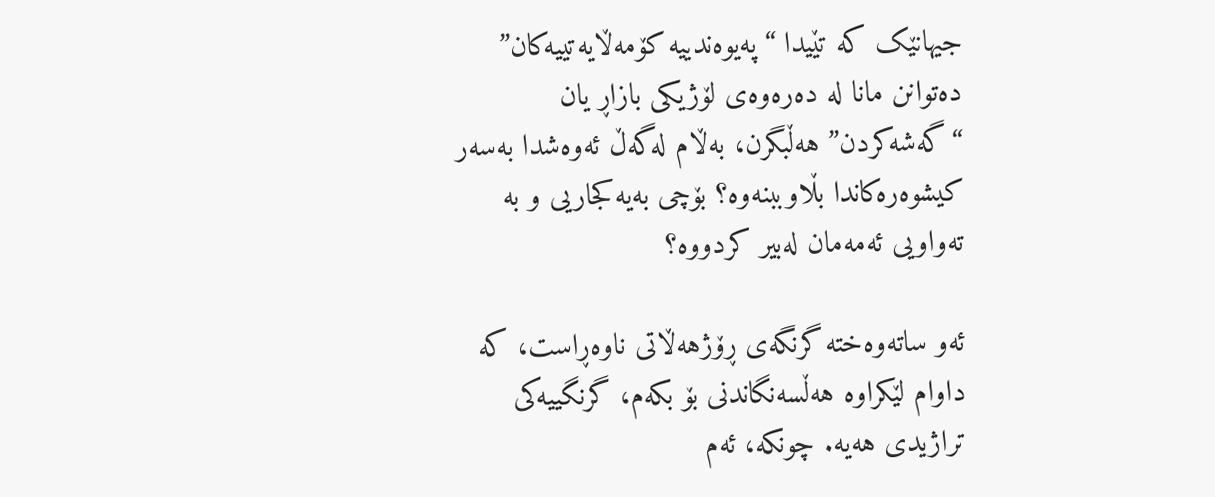جیهانێک کە تێیدا “پەیوەندییە کۆمەڵایەتییەکان” دەتوانن مانا لە دەرەوەی لۆژیکی بازاڕ یان “گەشەکردن” هەڵبگرن، بەڵام لەگەڵ ئەوەشدا بەسەر کیشوەرەکاندا بڵاوببنەوە؟ بۆچی بەیەکجاریی و بە تەواویی ئەمەمان لەبیر کردووە؟

ئەو ساتەوەختە گرنگەی ڕۆژهەڵاتی ناوەڕاست، کە داوام لێکراوە هەڵسەنگاندنی بۆ بکەم، گرنگییەکی تراژیدی هەیە. چونکە، ئەم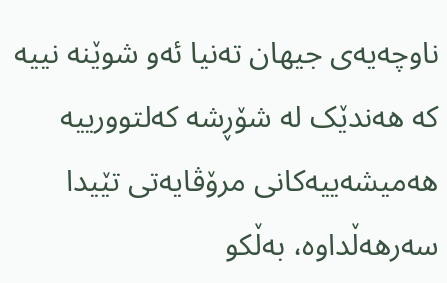ناوچەیەی جیهان تەنیا ئەو شوێنە نییە کە هەندێک لە شۆڕشە کەلتوورییە هەمیشەییەکانی مرۆڤایەتی تێیدا سەرهەڵداوە، بەڵکو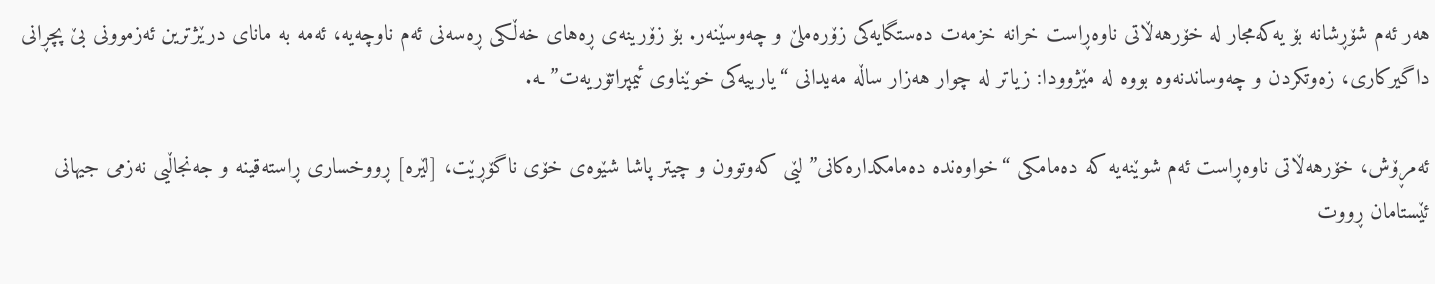هەر ئەم شۆڕشانە بۆ یەکەمجار لە خۆرهەڵاتی ناوەڕاست خرانە خزمەت دەستگایەکی زۆرەملێ و چەوسێنەر. بۆ زۆرینەی ڕەهای خەڵکی ڕەسەنی ئەم ناوچەیە، ئەمە بە مانای درێژترین ئەزموونی بێ پچڕانی داگیرکاری، زەوتکردن و چەوساندنەوە بووە لە مێژوودا: زیاتر لە چوار هەزار ساڵە مەیدانی “یارییەکی خوێناوی ئیمپراتۆریەت”ـە.

ئەمڕۆش، خۆرهەڵاتی ناوەڕاست ئەم شوێنەیە کە دەمامکی “خواوەندە دەمامکدارەکانی” لێی کەوتوون و چیتر پاشا شێوەی خۆی ناگۆڕێت، [لێرە] ڕووخساری ڕاستەقینە و جەنجاڵیی نەزمی جیهانی ئێستامان ڕووت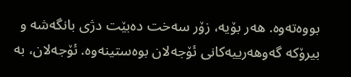بووەتەوە. هەر بۆیە، زۆر سەخت دەبێت دژی بانگەشە و بیرۆکە گەوهەرییەکانی ئۆجەلان بوەستینەوە. ئۆجەلان، بە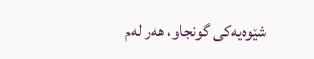شێوەیەکی گونجاو، هەر لەم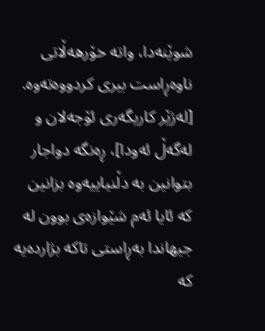شوێنەدا، واتە خۆرهەڵاتی ناوەڕاست بیری کردووەتەوە. [لەژێر کاریگەری ئۆجەلان و لەگەڵ ئەودا]، ڕەنگە دواجار بتوانین بە دڵنیاییەوە بزانین کە ئایا ئەم شێوازەی بوون لە جیهاندا بەڕاستی تاکە بژاردەیە کە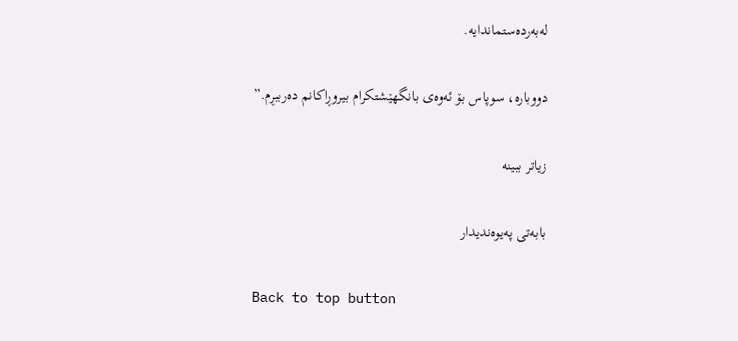لەبەردەستماندایە.

دووبارە، سوپاس بۆ ئەوەی بانگهێشتکرام بیروڕاکانم دەرببڕم.”

زیاتر ببینە

بابەتی پەیوەندیدار

Back to top button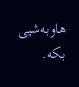هاوبەشیی بکە.